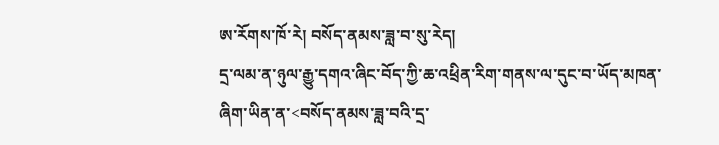ཨ་རོགས་ཁོ་རེ། བསོད་ནམས་ཟླ་བ་སུ་རེད།
དྲ་ལམ་ན་ཉུལ་རྒྱུ་དགའ་ཞིང་བོད་ཀྱི་ཆ་འཕྲིན་རིག་གནས་ལ་དུང་བ་ཡོད་མཁན་ཞིག་ཡིན་ན་<བསོད་ནམས་ཟླ་བའི་དྲ་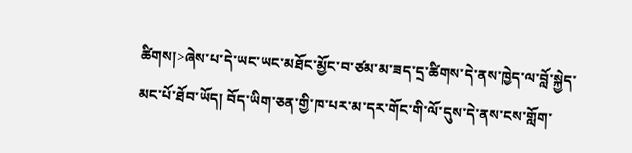ཚིགས།>ཞེས་པ་དེ་ཡང་ཡང་མཐོང་མྱོང་བ་ཙམ་མ་ཟད་དྲ་ཚིགས་དེ་ནས་ཁྱེད་ལ་བློ་སྐྱེད་མང་པོ་ཐོབ་ཡོད། བོད་ཡིག་ཅན་གྱི་ཁ་པར་མ་དར་གོང་གི་ལོ་དུས་དེ་ནས་ངས་གློག་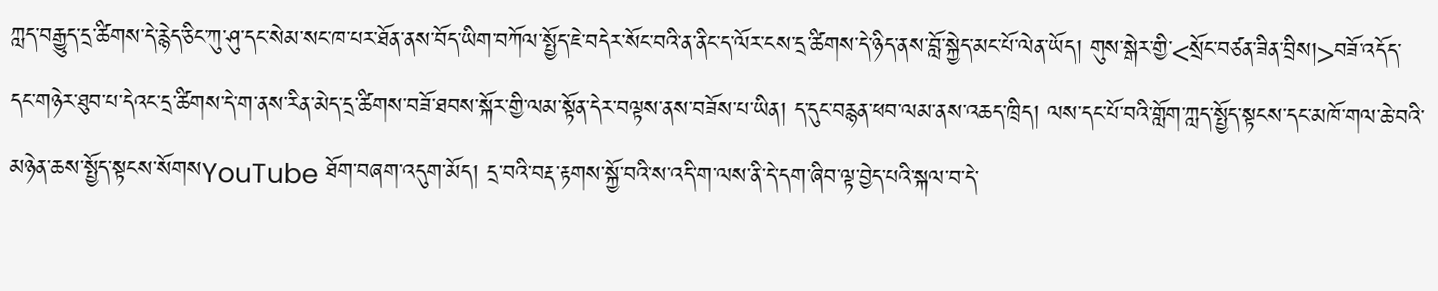ཀླད་བརྒྱུད་དྲ་ཚིགས་དེ་རྙེད་ཅིང་ཀུ་ཤུ་དང་སེམ་སང་ཁ་པར་ཐོན་ནས་བོད་ཡིག་བཀོལ་སྤྱོད་ཇེ་བདེར་སོང་བའི་ན་ནིང་ད་ལོར་ངས་དྲ་ཚིགས་དེ་ཉིད་ནས་བློ་སྐྱེད་མང་པོ་ལེན་ཡོད། གུས་སྒེར་གྱི་<སྲོང་བཙན་ཟིན་བྲིས།>བཟོ་འདོད་དང་གཉེར་ཐུབ་པ་དེའང་དྲ་ཚིགས་དེ་ག་ནས་རིན་མེད་དྲ་ཚིགས་བཟོ་ཐབས་སྐོར་གྱི་ལམ་སྟོན་དེར་བལྟས་ནས་བཟོས་པ་ཡིན། ད་དུང་བརྙན་ཕབ་ལམ་ནས་འཆད་ཁྲིད། ལས་དང་པོ་བའི་གློག་ཀླད་སྤྱོད་སྟངས་དང་མཁོ་གལ་ཆེ་བའི་མཉེན་ཆས་སྤྱོད་སྟངས་སོགསYouTube ཐོག་བཞག་འདུག་མོད། དྲ་བའི་བརྡ་རྟགས་སྐྱོ་བའི་ས་འདི་ག་ལས་ནི་དེ་དག་ཞིབ་ལྟ་བྱེད་པའི་སྐལ་བ་དེ་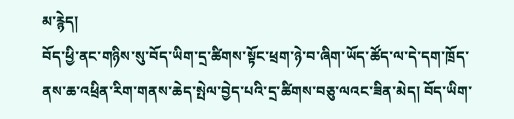མ་རྙེད།
བོད་ཕྱི་ནང་གཉིས་སུ་བོད་ཡིག་དྲ་ཚིགས་སྟོང་ཕྲག་ཉེ་བ་ཞིག་ཡོད་ཚོད་ལ་དེ་དག་ཁྲོད་ནས་ཆ་འཕྲིན་རིག་གནས་ཆེད་སྤེལ་བྱེད་པའི་དྲ་ཚིགས་བཅུ་ལའང་ཟིན་མེད། བོད་ཡིག་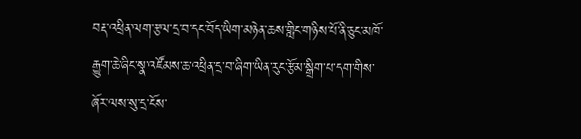བརྡ་འཕྲིན་ལག་རྩལ་དྲ་བ་དང་བོད་ཡིག་མཉེན་ཆས་གླིང་གཉིས་པོ་ནི་ཅུང་མཁོ་རྒྱུག་ཆེ་ཞིང་སྣ་འཛོམས་ཆ་འཕྲིན་དྲ་བ་ཞིག་ཡིན་རུང་རྩོམ་སྒྲིག་པ་དག་གིས་ཞོར་ལས་སུ་དྲ་ངོས་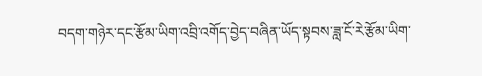བདག་གཉེར་དང་རྩོམ་ཡིག་འབྲི་འགོད་བྱེད་བཞིན་ཡོད་སྟབས་ཟླ་ངོ་རེ་རྩོམ་ཡིག་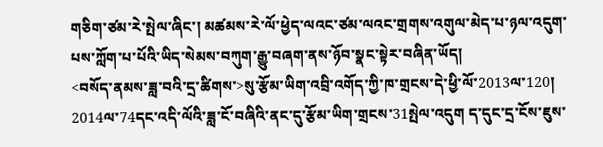གཅིག་ཙམ་རེ་སྤེལ་ཞིང་། མཚམས་རེ་ལོ་ཕྱེད་ལའང་ཙམ་ལའང་གྲགས་འགུལ་མེད་པ་ཉལ་འདུག་པས་ཀློག་པ་པོའི་ཡིད་སེམས་བཀུག་རྒྱུ་བཞག་ནས་ཉོབ་སྣང་སྟེར་བཞིན་ཡོད།
<བསོད་ནམས་ཟླ་བའི་དྲ་ཚིགས་>སུ་རྩོམ་ཡིག་འབྲི་འགོད་ཀྱི་ཁ་གྲངས་དེ་ཕྱི་ལོ་2013ལ་120། 2014ལ་74དང་འདི་ལོའི་ཟླ་ངོ་བཞིའི་ནང་དུ་རྩོམ་ཡིག་གྲངས་31སྤེལ་འདུག ད་དུང་དྲ་ངོས་ཇུས་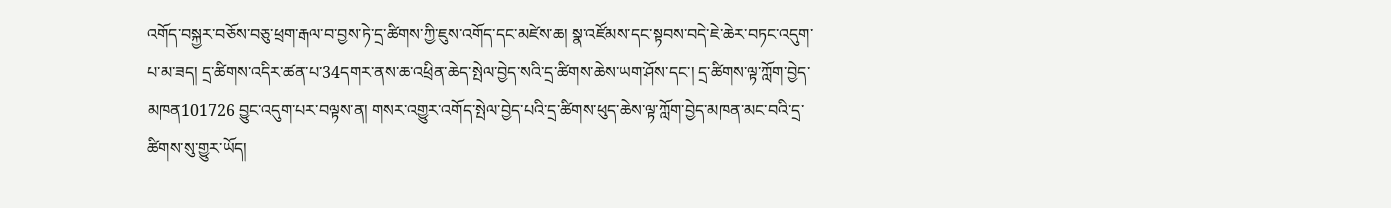འགོད་བསྐྱར་བཅོས་བཅུ་ཕྲག་རྒལ་བ་བྱས་ཏེ་དྲ་ཚིགས་ཀྱི་ཇུས་འགོད་དང་མཛེས་ཆ། སྣ་འཛོམས་དང་སྟབས་བདེ་ཇེ་ཆེར་བཏང་འདུག་པ་མ་ཟད། དྲ་ཚིགས་འདིར་ཚན་པ་34དགར་ནས་ཆ་འཕྲིན་ཆེད་སྤེལ་བྱེད་སའི་དྲ་ཚིགས་ཆེས་ཡག་ཤོས་དང་། དྲ་ཚིགས་ལྟ་ཀློག་བྱེད་མཁན101726 བྱུང་འདུག་པར་བལྟས་ན། གསར་འགྱུར་འགོད་སྤེལ་བྱེད་པའི་དྲ་ཚིགས་ཕུད་ཆེས་ལྟ་ཀློག་བྱེད་མཁན་མང་བའི་དྲ་ཚིགས་སུ་གྱུར་ཡོད།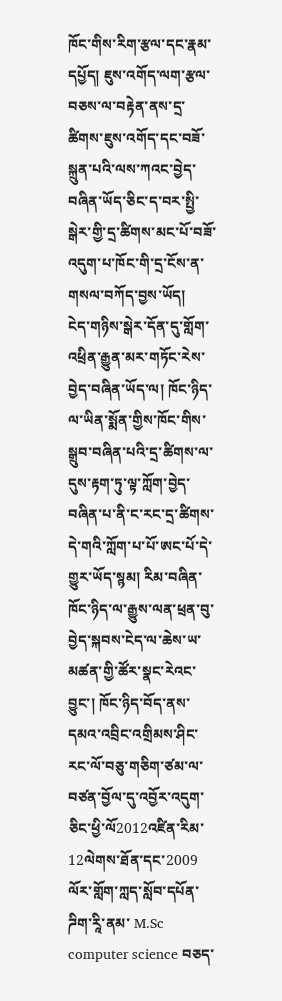ཁོང་གིས་རིག་རྩལ་དང་རྣམ་དཔྱོད། ཇུས་འགོད་ལག་རྩལ་བཅས་ལ་བརྟེན་ནས་དྲ་ཚིགས་ཇུས་འགོད་དང་བཟོ་སྐྲུན་པའི་ལས་ཀའང་བྱེད་བཞིན་ཡོད་ཅིང་ད་བར་སྤྱི་སྒེར་གྱི་དྲ་ཚིགས་མང་པོ་བཟོ་འདུག་པ་ཁོང་གི་དྲ་ངོས་ན་གསལ་བཀོད་བྱས་ཡོད།
ངེད་གཉིས་སྒེར་དོན་དུ་གློག་འཕྲིན་རྒྱུན་མར་གཏོང་རེས་བྱེད་བཞིན་ཡོད་ལ། ཁོང་ཉིད་ལ་ཡིན་སྨོན་གྱིས་ཁོང་གིས་སྒྲུབ་བཞིན་པའི་དྲ་ཚིགས་ལ་དུས་རྟག་ཏུ་ལྟ་ཀློག་བྱེད་བཞིན་པ་ནི་ང་རང་དྲ་ཚིགས་དེ་གའི་ཀློག་པ་པོ་ཨང་པོ་དེ་གྱུར་ཡོད་སྙམ། རིམ་བཞིན་ཁོང་ཉིད་ལ་རྒྱུས་ལན་ཕྲན་བུ་བྱེད་སྐབས་ངེད་ལ་ཆེས་ཡ་མཚན་གྱི་ཚོར་སྣང་རེའང་བྱུང་། ཁོང་ཉིད་བོད་ནས་དམའ་འབྲིང་འགྲིམས་ཤིང་རང་ལོ་བཅུ་གཅིག་ཙམ་ལ་བཙན་བྱོལ་དུ་འབྱོར་འདུག་ཅིང་ཕྱི་ལོ2012འཛིན་རིམ་12ལེགས་ཐོན་དང་2009 ལོར་གློག་ཀླད་སློབ་དཔོན་ཌིག་རཱི་ནམ་ M.Sc computer science བཅད་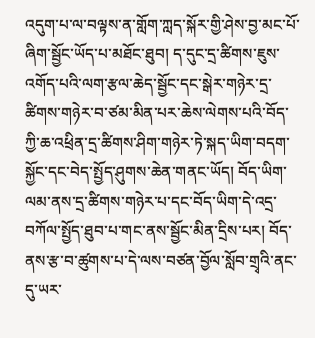འདུག་པ་ལ་བལྟས་ན་གློག་ཀླད་སྐོར་གྱི་ཤེས་བྱ་མང་པོ་ཞིག་སྦྱོང་ཡོད་པ་མཐོང་ཐུབ། ད་དུང་དྲ་ཚིགས་ཇུས་འགོད་པའི་ལག་རྩལ་ཆེད་སྦྱོང་དང་སྒེར་གཉེར་དྲ་ཚིགས་གཉེར་བ་ཙམ་མིན་པར་ཆེས་ལེགས་པའི་བོད་ཀྱི་ཆ་འཕྲིན་དྲ་ཚིགས་ཤིག་གཉེར་ཏེ་སྐད་ཡིག་བདག་སྐྱོང་དང་བེད་སྤྱོད་ཤུགས་ཆེན་གནང་ཡོད། བོད་ཡིག་ལམ་ནས་དྲ་ཚིགས་གཉེར་པ་དང་བོད་ཡིག་དེ་འདྲ་བཀོལ་སྤྱོད་ཐུབ་པ་གང་ནས་སྦྱོང་མིན་དྲིས་པར། བོད་ནས་རྩ་བ་ཚུགས་པ་དེ་ལས་བཙན་བྱོལ་སློབ་གྲྭའི་ནང་དུ་ཡར་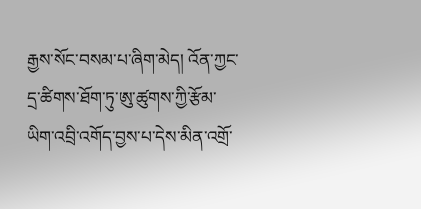རྒྱས་སོང་བསམ་པ་ཞིག་མེད། འོན་ཀྱང་དྲ་ཚིགས་ཐོག་ཏུ་ཨུ་ཚུགས་ཀྱི་རྩོམ་ཡིག་འབྲི་འགོད་བྱས་པ་དེས་མིན་འགྲོ་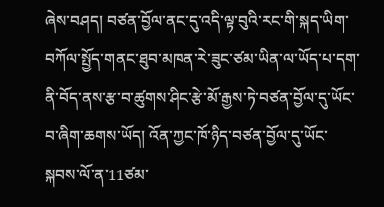ཞེས་བཤད། བཙན་བྱོལ་ནང་དུ་འདི་ལྟ་བུའི་རང་གི་སྐད་ཡིག་བཀོལ་སྤྱོད་གནང་ཐུབ་མཁན་རེ་ཟུང་ཙམ་ཡིན་ལ་ཡོད་པ་དག་ནི་བོད་ནས་རྩ་བ་ཚུགས་ཤིང་རྩེ་མོ་རྒྱས་ཏེ་བཙན་བྱོལ་དུ་ཡོང་བ་ཞིག་ཆགས་ཡོད། འོན་ཀྱང་ཁོ་ཉིད་བཙན་བྱོལ་དུ་ཡོང་སྐབས་ལོ་ན་11ཙམ་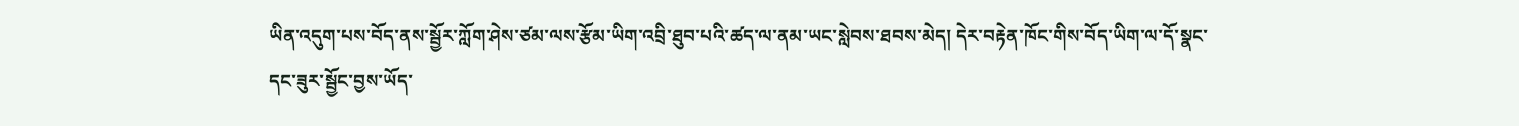ཡིན་འདུག་པས་བོད་ནས་སྦྱོར་ཀློག་ཤེས་ཙམ་ལས་རྩོམ་ཡིག་འབྲི་ཐུབ་པའི་ཚད་ལ་ནམ་ཡང་སླེབས་ཐབས་མེད། དེར་བརྟེན་ཁོང་གིས་བོད་ཡིག་ལ་དོ་སྣང་དང་ཟུར་སྦྱོང་བྱས་ཡོད་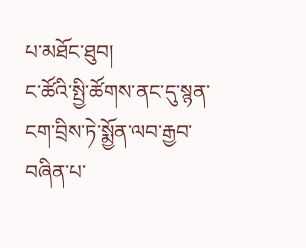པ་མཐོང་ཐུབ།
ང་ཚོའི་སྤྱི་ཚོགས་ནང་དུ་སྙན་ངག་བྲིས་ཏེ་སྨྱོན་ལབ་རྒྱབ་བཞིན་པ་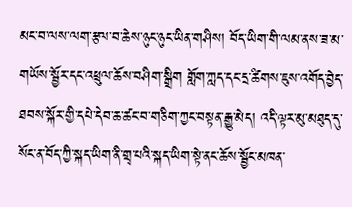མང་བ་ལས་ལག་རྩལ་བ་ཆེས་ཉུང་ཉུང་ཡིན་གཤིས། བོད་ཡིག་གི་ལམ་ནས་ཟ་མ་གཡོས་སྦྱོར་དང་འཕྲུལ་ཆོས་བཤིག་སྒྲིག གློག་ཀླད་དང་དྲ་ཚིགས་ཇུས་འགོད་བྱེད་ཐབས་སྐོར་གྱི་དཔེ་དེབ་ཆ་ཚང་བ་གཅིག་ཀྱང་བསྟན་རྒྱུ་མེད། འདི་ལྟར་མུ་མཐུད་དུ་སོང་ན་བོད་ཀྱི་སྐད་ཡིག་ནི་གྲྭ་པའི་སྐད་ཡིག་སྟེ་ནང་ཆོས་སྦྱོང་མཁན་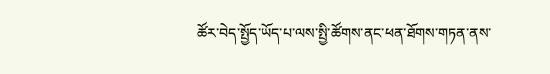ཚོར་བེད་སྤྱོད་ཡོད་པ་ལས་སྤྱི་ཚོགས་ནང་ཕན་ཐོགས་གཏན་ནས་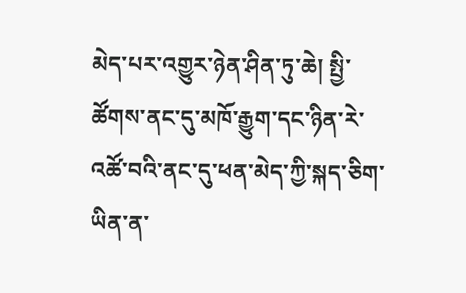མེད་པར་འགྱུར་ཉེན་ཤིན་ཏུ་ཆེ། སྤྱི་ཚོགས་ནང་དུ་མཁོ་རྒྱུག་དང་ཉིན་རེ་འཚོ་བའི་ནང་དུ་ཕན་མེད་ཀྱི་སྐད་ཅིག་ཡིན་ན་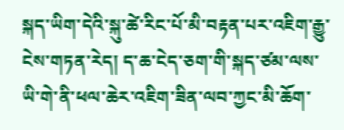སྐད་ཡིག་དེའི་སྐུ་ཚེ་རིང་པོ་མི་བརྟན་པར་འཇིག་རྒྱུ་ངེས་གཏན་རེད། ད་ཆ་ངེད་ཅག་གི་སྐད་ཙམ་ལས་ཡི་གེ་ནི་ཕལ་ཆེར་འཇིག་ཟིན་ལབ་ཀྱང་མི་ཆོག་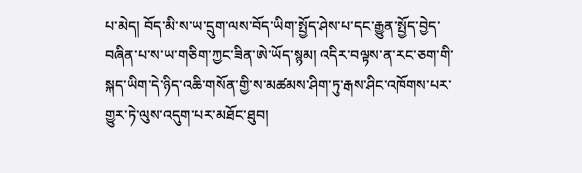པ་མེད། བོད་མི་ས་ཡ་དྲུག་ལས་བོད་ཡིག་སྤྱོད་ཤེས་པ་དང་རྒྱུན་སྤྱོད་བྱེད་བཞིན་པ་ས་ཡ་གཅིག་ཀྱང་ཟིན་ཨེ་ཡོད་སྙམ། འདིར་བལྟས་ན་རང་ཅག་གི་སྐད་ཡིག་དེ་ཉིད་འཆི་གསོན་གྱི་ས་མཚམས་ཤིག་ཏུ་རྒས་ཤིང་འཁོགས་པར་གྱུར་ཏེ་ལུས་འདུག་པར་མཐོང་ཐུབ།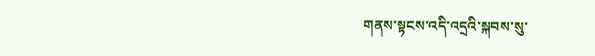གནས་སྟངས་འདི་འདྲའི་སྐབས་སུ་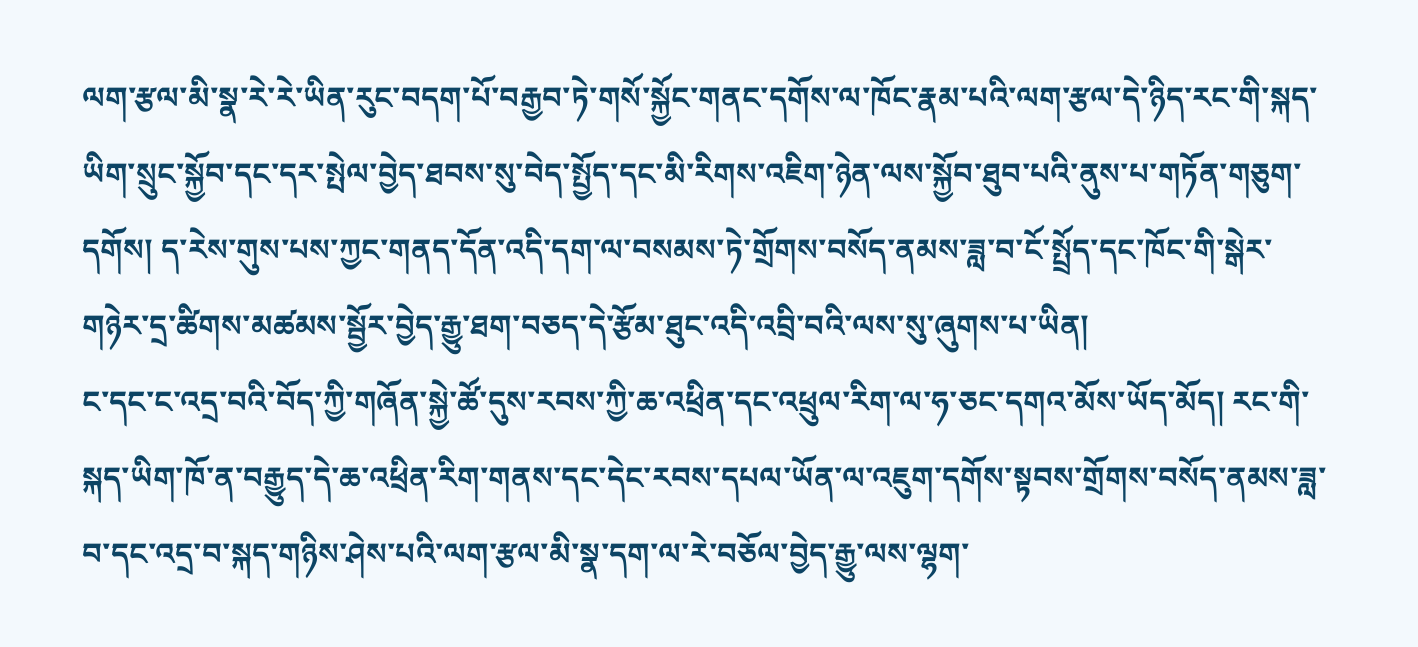ལག་རྩལ་མི་སྣ་རེ་རེ་ཡིན་རུང་བདག་པོ་བརྒྱབ་ཏེ་གསོ་སྐྱོང་གནང་དགོས་ལ་ཁོང་རྣམ་པའི་ལག་རྩལ་དེ་ཉིད་རང་གི་སྐད་ཡིག་སྲུང་སྐྱོབ་དང་དར་སྤེལ་བྱེད་ཐབས་སུ་བེད་སྤྱོད་དང་མི་རིགས་འཇིག་ཉེན་ལས་སྐྱོབ་ཐུབ་པའི་ནུས་པ་གཏོན་གཅུག་དགོས། ད་རེས་གུས་པས་ཀྱང་གནད་དོན་འདི་དག་ལ་བསམས་ཏེ་གྲོགས་བསོད་ནམས་ཟླ་བ་ངོ་སྤྲོད་དང་ཁོང་གི་སྒེར་གཉེར་དྲ་ཚིགས་མཚམས་སྦྱོར་བྱེད་རྒྱུ་ཐག་བཅད་དེ་རྩོམ་ཐུང་འདི་འབྲི་བའི་ལས་སུ་ཞུགས་པ་ཡིན།
ང་དང་ང་འདྲ་བའི་བོད་ཀྱི་གཞོན་སྐྱེ་ཚོ་དུས་རབས་ཀྱི་ཆ་འཕྲིན་དང་འཕྲུལ་རིག་ལ་ཧ་ཅང་དགའ་མོས་ཡོད་མོད། རང་གི་སྐད་ཡིག་ཁོ་ན་བརྒྱུད་དེ་ཆ་འཕྲིན་རིག་གནས་དང་དེང་རབས་དཔལ་ཡོན་ལ་འཇུག་དགོས་སྟབས་གྲོགས་བསོད་ནམས་ཟླ་བ་དང་འདྲ་བ་སྐད་གཉིས་ཤེས་པའི་ལག་རྩལ་མི་སྣ་དག་ལ་རེ་བཅོལ་བྱེད་རྒྱུ་ལས་ལྷག་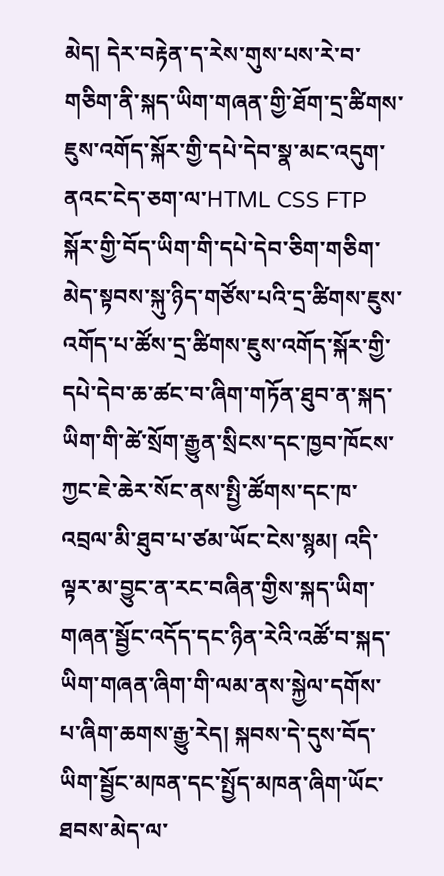མེད། དེར་བརྟེན་ད་རེས་གུས་པས་རེ་བ་གཅིག་ནི་སྐད་ཡིག་གཞན་གྱི་ཐོག་དྲ་ཚིགས་ཇུས་འགོད་སྐོར་གྱི་དཔེ་དེབ་སྣ་མང་འདུག་ནའང་ངེད་ཅག་ལ་HTML CSS FTP སྐོར་གྱི་བོད་ཡིག་གི་དཔེ་དེབ་ཅིག་གཅིག་མེད་སྟབས་སྐུ་ཉིད་གཙོས་པའི་དྲ་ཚིགས་ཇུས་འགོད་པ་ཚོས་དྲ་ཚིགས་ཇུས་འགོད་སྐོར་གྱི་དཔེ་དེབ་ཆ་ཚང་བ་ཞིག་གཏོན་ཐུབ་ན་སྐད་ཡིག་གི་ཚེ་སྲོག་རྒྱུན་སྲིངས་དང་ཁྱབ་ཁོངས་ཀྱང་ཇེ་ཆེར་སོང་ནས་སྤྱི་ཚོགས་དང་ཁ་འབྲལ་མི་ཐུབ་པ་ཙམ་ཡོང་ངེས་སྙམ། འདི་ལྟར་མ་བྱུང་ན་རང་བཞིན་གྱིས་སྐད་ཡིག་གཞན་སྦྱོང་འདོད་དང་ཉིན་རེའི་འཚོ་བ་སྐད་ཡིག་གཞན་ཞིག་གི་ལམ་ནས་སྐྱེལ་དགོས་པ་ཞིག་ཆགས་རྒྱུ་རེད། སྐབས་དེ་དུས་བོད་ཡིག་སྦྱོང་མཁན་དང་སྤྱོད་མཁན་ཞིག་ཡོང་ཐབས་མེད་ལ་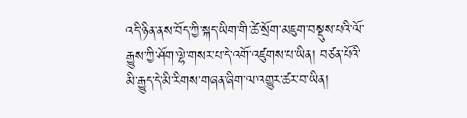འདི་ཉིན་ནས་བོད་ཀྱི་སྐད་ཡིག་གི་ཚེ་སྲོག་མཇུག་བསྡུས་པའི་ལོ་རྒྱུས་ཀྱི་ཤོག་ལྷེ་གསར་པ་དེ་འགོ་འཛུགས་པ་ཡིན། བཙན་པོའི་མི་རྒྱུད་དེ་མི་རིགས་གཞན་ཞིག་ལ་འགྱུར་ཚར་བ་ཡིན།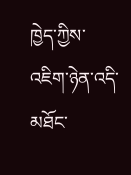ཁྱེད་ཀྱིས་འཇིག་ཉེན་འདི་མཐོང་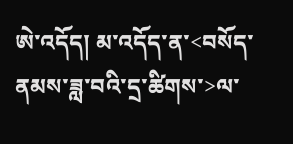ཨེ་འདོད། མ་འདོད་ན་<བསོད་ནམས་ཟླ་བའི་དྲ་ཚིགས་>ལ་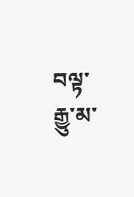བལྟ་རྒྱུ་མ་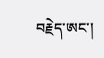བརྗེད་ཨང་།